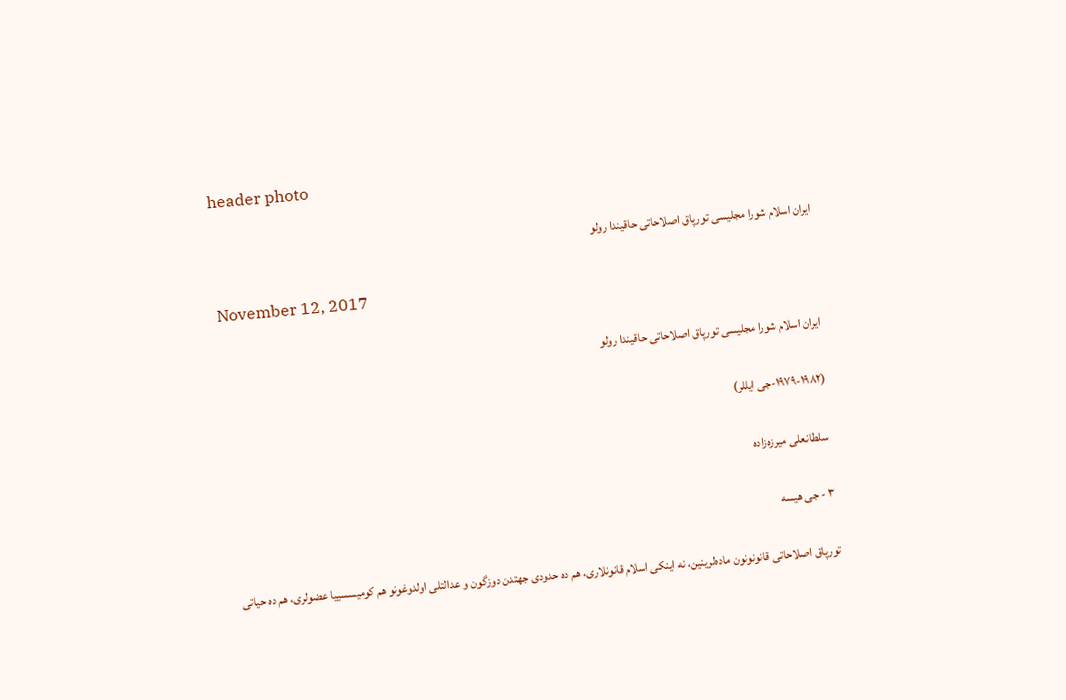header photo

ایران اسلام شورا مجلیسی تورپاق اصلاحاتی حاقیندا رولو

November 12, 2017

ایران اسلام شورا مجلیسی تورپاق اصلاحاتی حاقیندا رولو

(۱۹۷۹-۱۹۸۲-جی ایللر)

 سلطانعلی میرزه‌زاده

۳ - جی هیسه

تورپاق اصلاحاتی قانونونون ماده‌لرینین، نه اینکی اسلام قانونلاری، هم ده حدودی جهتدن دوزگون و عدالتلی اولدوغونو هم کومیسسییا عضولری، هم ده حیاتی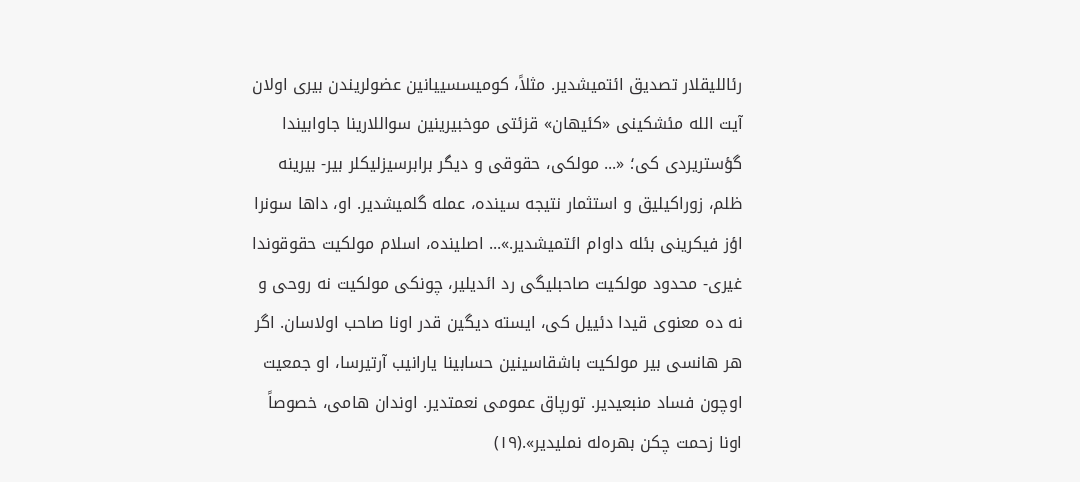رئاللیقلار تصدیق ائتمیشدیر. مثلاً، کومیسسییانین عضولریندن بیری اولان آیت الله مئشکینی «کئیهان» قزئتی موخبیرینین سواللارینا جاوابیندا گؤستریردی کی؛ «... مولکی، حقوقی و دیگر برابرسیزلیکلر بیر- بیرینه ظلم، زوراکیلیق و استثمار نتیجه سینده، عمله گلمیشدیر. او، داها سونرا اؤز فیکرینی بئله داوام ائتمیشدیر.»... اصلینده، اسلام مولکیت حقوقوندا غیری- محدود مولکیت صاحبلیگی رد ائدیلیر، چونکی مولکیت نه روحی و نه ده معنوی قیدا دئییل کی، ایسته دیگین قدر اونا صاحب اولاسان. اگر هر هانسی بیر مولکیت باشقاسینین حسابینا یارانیب آرتیرسا، او جمعیت اوچون فساد منبعیدیر. تورپاق عمومی نعمتدیر. اوندان هامی، خصوصاً اونا زحمت چکن بهره‌له نملیدیر».(۱۹)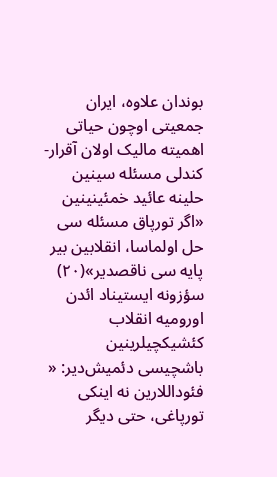بوندان علاوه، ایران جمعیتی اوچون حیاتی اهمیته مالیک اولان آقرار- کندلی مسئله ‌سینین حلینه عائید خمئینینین «اگر تورپاق مسئله ‌سی حل اولماسا، انقلابین بیر پایه‌ سی ناقصدیر»(۲۰) سؤزونه ایستیناد ائد‌ن اورومیه انقلاب کئشیکچیلرینین باشچیسی دئمیش‌دیر: « فئوداللارین نه اینکی تورپاغی، حتی دیگر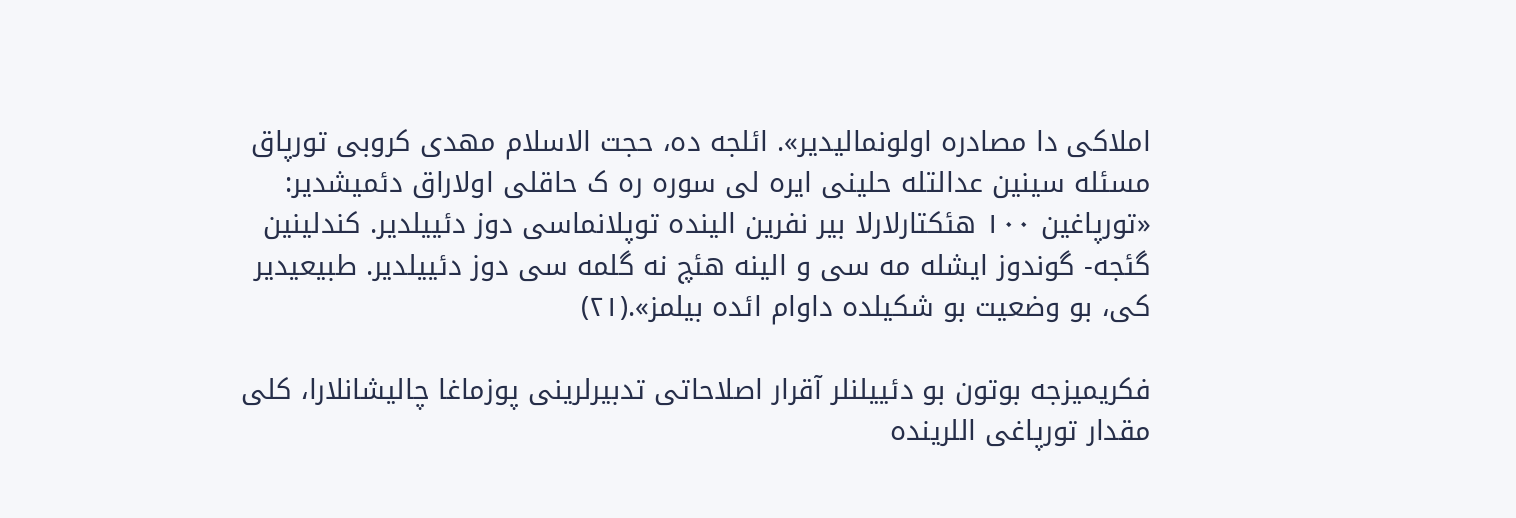املاکی دا مصادره اولونمالیدیر». ائلجه ده، حجت الاسلام مهدی کروبی تورپاق مسئله ‌سینین عدالتله حلینی ایره ‌لی سوره ره ک حاقلی اولاراق دئمیشدیر: «تورپاغین ۱۰۰ هئکتارلارلا بیر نفرین الینده توپلانماسی دوز دئییلدیر. کندلینین گئجه- گوندوز ایشله مه ‌سی و الینه هئچ نه گلمه‌ سی دوز دئییلدیر. طبیعیدیر کی، بو وضعیت بو شکیلده داوام ائده بیلمز».(۲۱)

فکریمیزجه بوتون بو دئییلنلر آقرار اصلاحاتی تدبیرلرینی پوزماغا چالیشانلارا، کلی مقدار تورپاغی اللرینده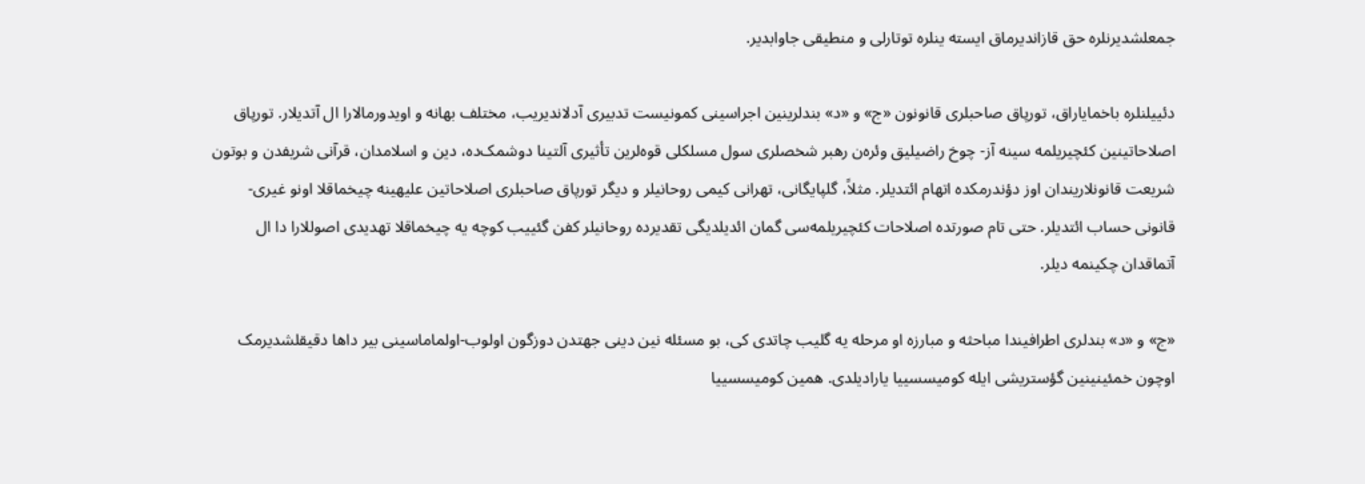جمعلشدیر‌نلره حق قازاندیرماق ایسته ‌ینلره توتارلی و منطیقی جاوابدیر.

دئییلنلره باخمایاراق، تورپاق صاحبلری قانونون «ج» و «د» بندلرینین اجراسینی کمونیست تدبیری آدلاندیریب، مختلف بهانه و اویدورمالارا ال آتدیلار. تورپاق اصلاحاتینین کئچیریلمه‌ سینه آز- چوخ راضیلیق وئره‌ن رهبر شخصلری سول مسلکلی قوه‌لرین تأثیری آلتینا دوشمک‌ده، دین و اسلامدان، قرآنی شریفدن و بوتون شریعت قانونلاریندان اوز دؤندرمکده اتهام ائتدیلر. مثلاً، گلپایگانی، تهرانی کیمی روحانیلر و دیگر تورپاق صاحبلری اصلاحاتین علیهینه چیخماقلا اونو غیری- قانونی حساب ائتدیلر. حتی تام صورتده اصلاحات کئچیریلمه‌سی گمان ائدیلدیگی تقدیرده روحانیلر کفن گئییب کوچه ‌یه چیخماقلا تهدیدی اصوللارا دا ال آتماقدان چکینمه ‌دیلر.

«ج» و «د» بندلری اطرافیندا مبا‌حثه و مبارزه او مرحله‌ یه گلیب چاتدی کی، بو مسئله نین دینی جهتدن دوزگون اولوب-اولماماسینی بیر داها دقیقلشدیرمک اوچون خمئینینین گؤستریشی ایله کومیسسییا یارادیلدی. همین کومیسسییا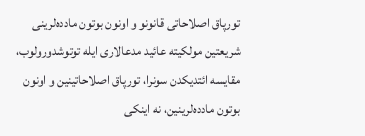تورپاق اصلاحاتی قانونو و اونون بوتون مادده‌لرینی شریعتین مولکیته عائید مدعالاری ایله توتوشدورولوب، مقایسه ائتدیکدن سونرا، تورپاق اصلاحاتینین و اونون بوتون مادده‌لرینین، نه اینکی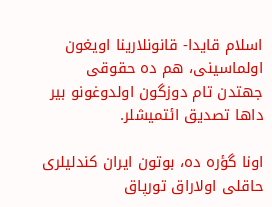اسلام قایدا- قانونلارینا اویغون اولماسینی، هم ده حقوقی جهتدن تام دوزگون اولدوغونو بیر داها تصدیق ائتمیشلر.

اونا گؤره ده، بوتون ایران کندلیلری حاقلی اولاراق تورپاق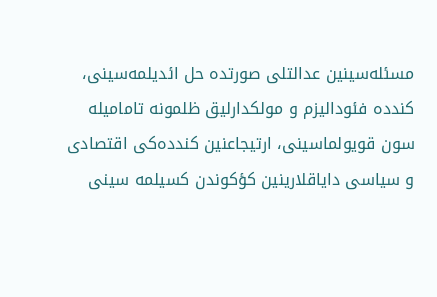مسئله‌سینین عدالتلی صورتده حل ائدیلمه‌سینی، کندده فئودالیزم و مولکدارلیق ظلمونه تامامیله سون قویولماسینی، ارتیجاعنین کندده‌کی اقتصادی و سیاسی دایاقلارینین کؤکوندن کسیلمه ‌سینی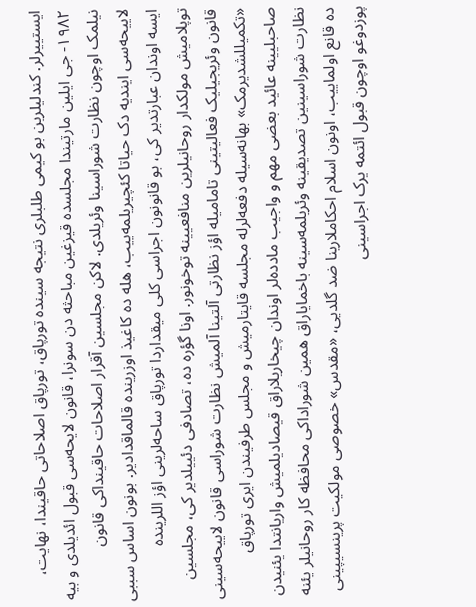ایستییرلر. کندلیلرین بو کیمی طلبلری نتیجه ‌سینده تورپاق، تورپاق اصلاحاتی حاقیندا، نهایت، ۱۹۸۲- جی ایلین مارتیندا مجلسده قیزغین مباحثه دن سونرا، قانون لایحه‌سی قبول ائدیلدی و بیه نیلمک اوچون نظارت شوراسینا وئریلدی. لاکن مجلسین آقرار اصلاحات حاقینداکی قانون لاییحه‌سی ایندیه دک حیاتا کئچیریلمه‌ییب، هله ده کاغیذ اوزرینده قالماقدادیر. بونون اساس سببی ایسه اوندان عبارتدیر کی، بو قانونون اجراسی کلی میقداردا تورپاق ساحه‌لرینی اؤز اللرینده توپلامیش مولکدار روحانیلرین منافعیینه توخونور. اونا گؤره ده، تصادفی دئییلدیر کی، مجلسین قانون وئریجیلیک فعالیتینی تامامیله اؤز نظارتی آلتینا آلمیش نظارت شوراسی قانون لاییحه‌سینی «تکمیللشدیرمک» بهانه‌سیله دفعه‌لرله مجلسه قایتارمیش و مجلس طرفیندن ایری تورپاق صاحبلیینه عائید بعضی مهم و واجیب مادده‌لر اوندان چیخاریلاراق قیصادیلمیش واریانتدا یئنیدن نظارت شوراسینین تصدیقینه وئریلمه‌سینه باخمایاراق همین شوراداکی محافظه کار روحانیلر یئنه ده قانع اولماییب، اونون اسلام احکاملارینا ضد گلدیی، «مقدس» خصوصی مولکیت پرینسیپینی پوزدوغو اوچون قبول ائتمه ‌یرک اجراسینی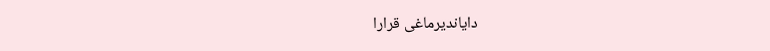دایاندیرماغی قرارا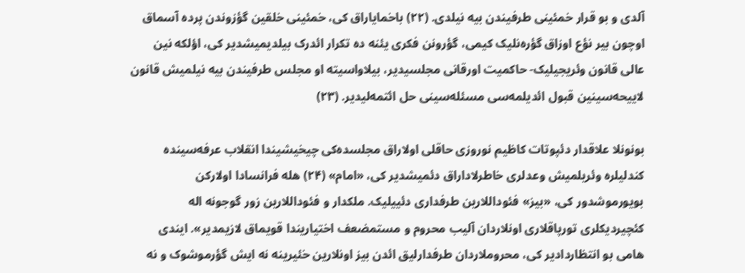آلدی و بو قرار خمئینی طرفیندن بیه نیلدی. (۲۲) باخمایاراق کی، خمئینی خلقین گؤزوندن پرده آسماق اوچون بیر نؤع اوزاق گؤره‌نلیک کیمی، گؤرونن فکری یئنه ده تکرار ائد‌رک بیلدیمیشدیر کی، اؤلکه ‌نین عالی قانون وئریجیلیک- حاکمیت اورقانی مجلسیدیر، بیلاواسیته او مجلس طرفیندن بیه نیلمیش قانون لاییحه‌سینین قبول ائدیلمه‌سی مسئله‌سینی حل ائتمه‌لیدیر. (۲۳)

بونونلا علاقدار دئپوتات کاظیم نوروزی حاقلی اولاراق مجلسده‌کی چیخیشیندا انقلاب عرفه‌سینده کندلیلره وئریلمیش وعدلری خاطرلاداراق دئمیشدیر کی، «امام» (۲۴) هله فرانسادا اولارکن بویورموشدور کی، «بیز» فئوداللارین طرفداری دئییلیک. ملکدار و فئوداللارین زور گوجونه اله کئچیردیکلری تورپاقلاری اونلاردان آلیب محروم و مستمضعف اختیاریندا قویماق لازیمدیر». ایندی هامی بو انتظاردادیر کی، محروملاردان طرفدارلیق ائد‌ن بیز اونلارین خئیرینه نه ایش گؤرموشوک و نه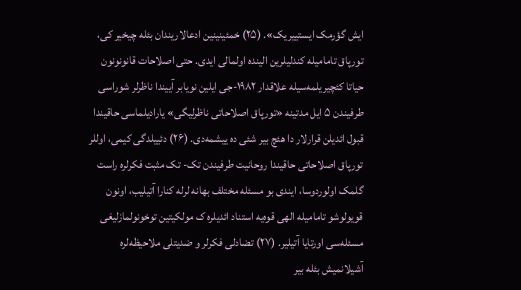ایش گؤرمک ایستییریک». (۲۵) خمئینینین ادعالاریندان بئله چیخیر کی، تورپاق تامامیله کندلیلرین الینده اولمالی ایدی. حتی اصلاحات قانونونون حیاتا کئچیریلمه‌سیله علاقدار ۱۹۸۲-جی ایلین نویابر آییندا ناظرلر شوراسی طرفیندن ۵ ایل مدتینه «تورپاق اصلاحاتی ناظرلیگی» یارادیلماسی حاقیندا قبول ائدیلن قرارلار دا هئچ بیر شئی ده ییشمه‌دی. (۲۶) دئییلدگی کیمی، اوللر تورپاق اصلاحاتی حاقیندا روحانیت طرفیندن تک- تک مثبت فکرلره راست گلمک اولوردوسا، ایندی بو مسئله مختلف بهانه ‌لرله کنارا آتیلیب، اونون قویولوشو تامامیله الهی قوه‌یه استناد ائدیلره ک مولکیتین توخونولمازلیغی مسئله‌سی اورتایا آتیلیر. (۲۷) تضادلی فکرلر و ضدیتلی ملاحیظه‌لره آشیلانمیش بئله بیر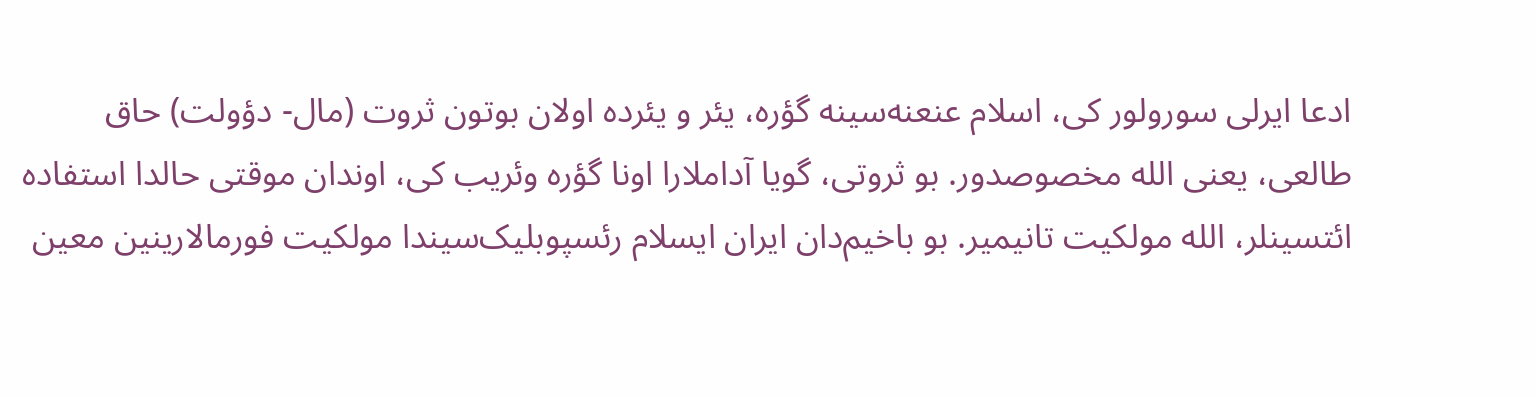ادعا ایر‌لی سورولور کی، اسلام عنعنه‌سینه گؤره، یئر و یئرده اولان بوتون ثروت (مال- دؤولت) حاق طالعی، یعنی الله مخصوصدور. بو ثروتی، گویا آداملارا اونا گؤره وئریب کی، اوندان موقتی حالدا استفاده ائتسینلر، الله مولکیت تانیمیر. بو باخیم‌دان ایران ایسلام رئسپوبلیک‌سیندا مولکیت فورمالارینین معین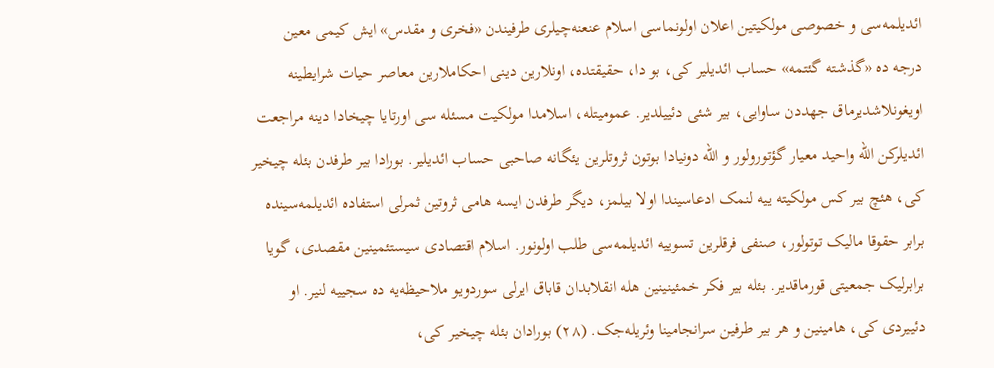ائدیلمه‌سی و خصوصی مولکیتین اعلان اولونماسی اسلام عنعنه‌چیلری طرفیندن «فخری و مقدس» ایش کیمی معین درجه ‌ده «گذشته گئتمه» حساب ائدیلیر کی، بو دا، حقیقتده، اونلارین دینی احکاملارین معاصر حیات شرایطینه اویغونلاشدیرماق جهددن ساوایی، بیر شئی دئییلدیر. عمومیتله، اسلامدا مولکیت مسئله‌ سی اورتایا چیخا‌دا دینه مراجعت ائدیلرکن الله واحید معیار گؤتورولور و الله دونیادا بوتون ثروتلرین یئگانه صاحبی حساب ائدیلیر. بورادا بیر طرفدن بئله چیخیر کی، هئچ بیر کس مولکیته ییه ‌لنمک ادعاسیندا اولا بیلمز، دیگر طرفدن ایسه هامی ثروتین ثمر‌لی استفاده ائدیلمه‌سینده برابر حقوقا مالیک توتولور، صنفی فرقلرین تسوییه ائدیلمه‌سی طلب اولونور. اسلام اقتصادی سیستئمینین مقصدی، گویا برابرلیک جمعیتی قورماقدیر. بئله بیر فکر خمئینینین هله انقلابدان قاباق ایر‌لی سوردویو ملاحیظه‌یه ده سجییه ‌لنیر. او دئییردی کی، هامینین و هر بیر طرفین سرا‌نجامینا وئریله‌جک. (۲۸) بورادان بئله چیخیر کی،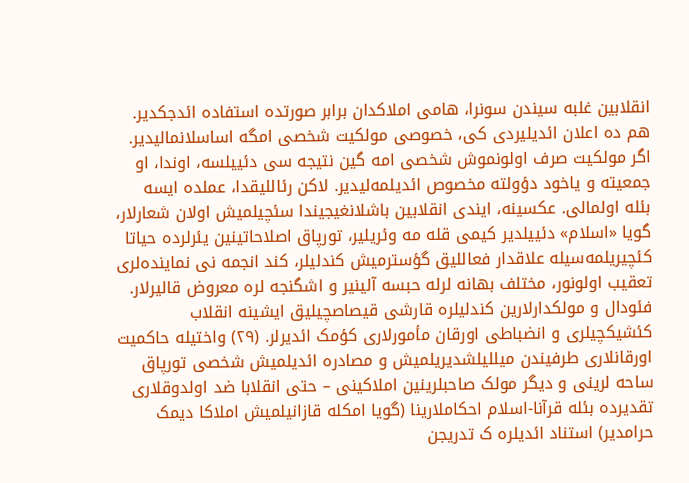انقلابین غلبه ‌سیندن سونرا، هامی املاکدان برابر صورتده استفاده ائد‌جکدیر. هم ده اعلان ائدیلیردی کی، خصوصی مولکیت شخصی امگه اساسلانمالیدیر. اگر مولکیت صرف اولونموش شخصی امه گین نتیجه‌ سی دئییلسه، اوندا، او جمعیته و یاخود دؤولته مخصوص ائدیلمه‌لیدیر. لاکن رئاللیقدا، عملده ایسه بئله اولمالی. عکسینه، ایندی انقلابین باشلانغیجیندا سئچیلمیش اولان شعارلار، گویا «اسلام» دئییلدیر کیمی قله‌ مه وئریلیر، تورپاق اصلاحاتینین یئرلرده حیاتا کئچیریلمه‌سیله علاقدار فعاللیق گؤسترمیش کندلیلر، کند انجمه‌ نی نماینده‌لری تعقیب اولونور، مختلف بهانه ‌لرله حبسه آلینیر و اشگنجه ‌لره معروض قالیرلار. فئودال و مولکدارلارین کندلیلره قارشی قیصاصچیلیق ایشینه انقلاب کئشیکچیلری و انضباطی اورقان مأمورلاری کؤمک ائدیرلر. (۲۹) واختیله حاکمیت اورقانلاری طرفیندن میللیلشدیریلمیش و مصادره ائدیلمیش شخصی تورپاق ساحه ‌لرینی و دیگر مولک صاحبلرینین املاکینی – حتی انقلابا ضد اولدوقلاری تقدیرده بئله قرآنا-اسلام احکاملارینا (گویا امکله قازانیلمیش املاکا دیمک حرامدیر) استناد ائدیلره ک تدریجن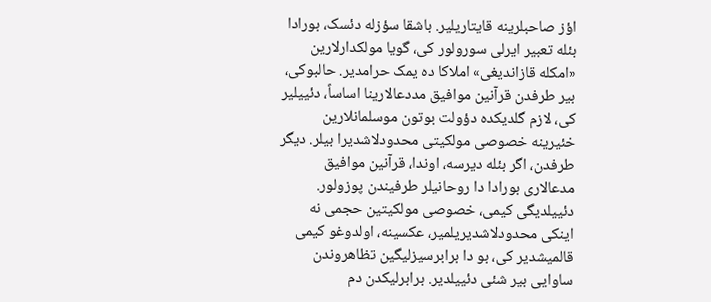اؤز صاحبلرینه قایتاریلیر. باشقا سؤزله دئسک، بورادا بئله تعبیر ایر‌لی سورولور کی، گویا مولکدارلارین «امکله قازاندیغی» املاکا ده یمک حرامدیر. حالبوکی، بیر طرفدن قرآنین موافیق مددعالارینا اساساً، دئییلیر کی، لازم گلدیکده دؤولت بوتون موسلمانلارین خئیرینه خصوصی مولکیتی محدودلاشدیرا بیلر. دیگر طرفدن، اگر بئله ‌دیرسه، اوندا، قرآنین موافیق مدعالاری بورادا دا روحانیلر طرفیندن پوزولور. دئییلدیگی کیمی، خصوصی مولکیتین حجمی نه اینکی محدودلاشدیریلمیر، عکسینه، اولدوغو کیمی قالمیشدیر کی، بو دا برابرسیزلیگین تظاهروندن ساوایی بیر شئی دئییلدیر. برابرلیکدن دم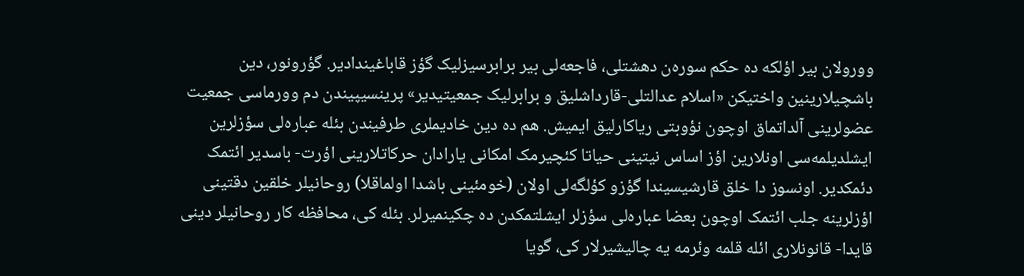وورولان بیر اؤلکه ‌ده حکم سوره‌ن دهشتلی، فاجعه‌لی بیر برابرسیزلیک گؤز قاباغیندادیر. گؤرونور، دین باشچیلارینین واختیکن «اسلام عدالتلی-قارداشلیق و برابرلیک جمعیتیدیر» پرینسیپیندن دم وورماسی جمعیت عضولرینی آلداتماق اوچون نؤوبتی ریاکارلیق ایمیش. هم ده دین خادیملری طرفیندن بئله عباره‌لی سؤزلرین ایشلدیلمه‌سی اونلارین اؤز اساس نیتینی حیاتا کئچیرمک امکانی یارادان حرکاتلارینی اؤرت- باسدیر ائتمک دئمکدیر. اونسوز دا خلق قارشیسیندا گؤزو کؤلگه‌لی اولان (خومئینی باشدا اولماقلا) روحانیلر خلقین دقتینی اؤزلرینه جلب ائتمک اوچون بعضا عباره‌لی سؤزلر ایشلتمکدن ده چکینمیرلر. بئله کی، محافظه کار روحانیلر دینی قایدا- قانونلاری ائله قلمه وئرمه یه چالیشیرلار کی، گویا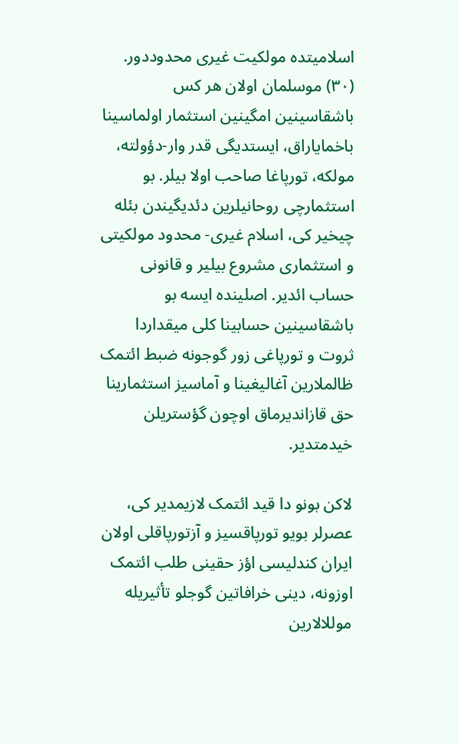اسلامیتده مولکیت غیری محدوددور. (۳۰) موسلمان اولان هر کس باشقاسینین امگینین استثمار اولماسینا باخمایاراق، ایستدیگی قدر وار-دؤولته، مولکه، تورپاغا صاحب اولا بیلر. بو استثمارچی روحانیلرین دئدیگیندن بئله چیخیر کی، اسلام غیری- محدود مولکیتی و استثماری مشروع بیلیر و قانونی حساب ائدیر. اصلینده ایسه بو باشقاسینین حسابینا کلی میقداردا ثروت و تورپاغی زور گوجونه ضبط ائتمک ظالملارین آغالیغینا و آما‌سیز استثمارینا حق قازاندیرماق اوچون گؤستریلن خیدمتدیر.

لاکن بونو دا قید ائتمک لازیمدیر کی، عصرلر بویو تورپاقسیز و آزتورپاقلی اولان ایران کندلیسی اؤز حقینی طلب ائتمک اوزونه، دینی خرافاتین گوجلو تأثیریله موللالارین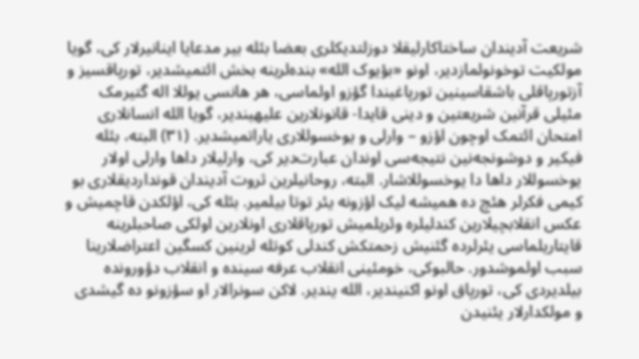شریعت آدیندان ساختاکارلیقلا دوزلتدیکلری بعضا بئله بیر مدعایا اینانیرلار کی، گویا مولکیت توخونولمازدیر، اونو «بؤیوک الله» بنده‌لرینه بخش ائتمیشدیر، تورپاقسیز و آزتورپاقلی باشقاسینین تورپاغیندا گؤزو اولماسی، هر هانسی یوللا اله گتیرمک مئیلی قرآنین شریعتین و دینی قایدا- قانونلارین علیهیندیر، گویا الله انسانلاری امتحان ائتمک اوچون اؤزو – وارلی و یوخسوللاری یاراتمیشدیر. (۳۱) البته، بئله فیکیر و دوشونجه‌نین نتیجه‌سی اوندان عبارت‌دیر کی، وارلیلار داها وارلی اولار یوخسوللار داها دا یوخسوللاشار. البته، روحانیلرین ثروت آدیندان قونداردیقلاری بو کیمی فکرلر هئچ ده همیشه ‌لیک اؤزونه یئر توتا بیلمیر. بئله کی، اؤلکدن قاچمیش و عکس انقلابچیلارین کندلیلره وئریلمیش تورپاقلاری اونلارین اولکی صاحبلرینه قایتاریلماسی یئرلرده گئنیش زحمتکش کندلی کوتله ‌لرینین کسگین اعتراضلارینا سبب اولموشدور. حالبوکی، خومئینی انقلاب عرفه‌ سینده و انقلاب دؤورونده بیلدیردی کی، تورپاق اونو اکنیندیر، الله یندیر. لاکن سونرالار او سؤزونو ده گیشدی و مولکدارلار یئنیدن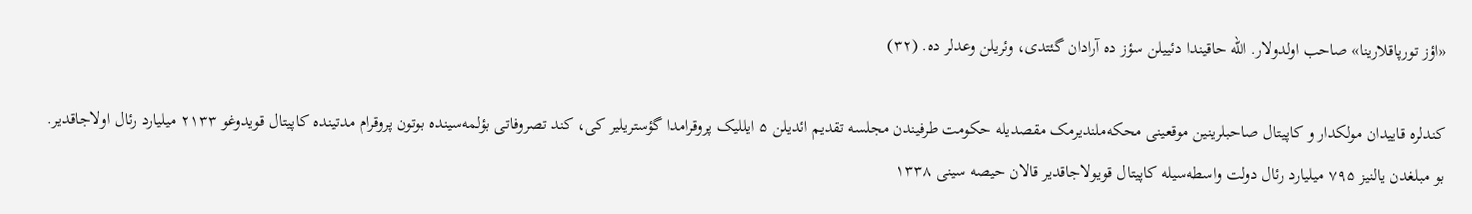«اؤز تورپاقلارینا» صاحب اولدولار. الله حاقیندا دئییلن سؤز ده آرادان گئتدی، وئریلن وعدلر ده. (۳۲)

کندلره قاییدان مولکدار و کاپیتال صاحبلرینین موقعینی محکه‌ملندیرمک مقصدیله حکومت طرفیندن مجلسه تقدیم ائدیلن ۵ ایللیک پروقرامدا گؤستریلیر کی، کند تصروفاتی بؤلمه‌سینده بوتون پروقرام مدتینده کاپیتال قویدوغو ۲۱۳۳ میلیارد رئال اولاجاقدیر. بو مبلغدن یالنیز ۷۹۵ میلیارد رئال دولت واسطه‌سیله کاپیتال قویولاجاقدیر قالان حیصه‌ سینی ۱۳۳۸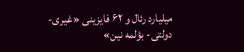میلیارد رئال و ۶۲ فایزینی «غیری- دولتی- بؤلمه‌ نین»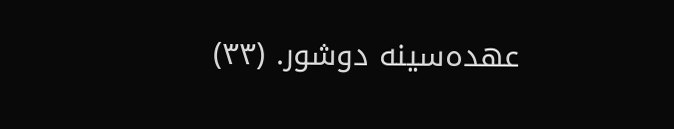عهده‌سینه دوشور. (۳۳)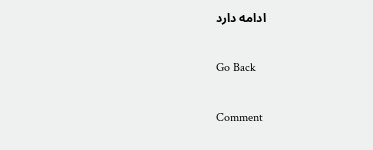ادامه دارد

Go Back

Comment